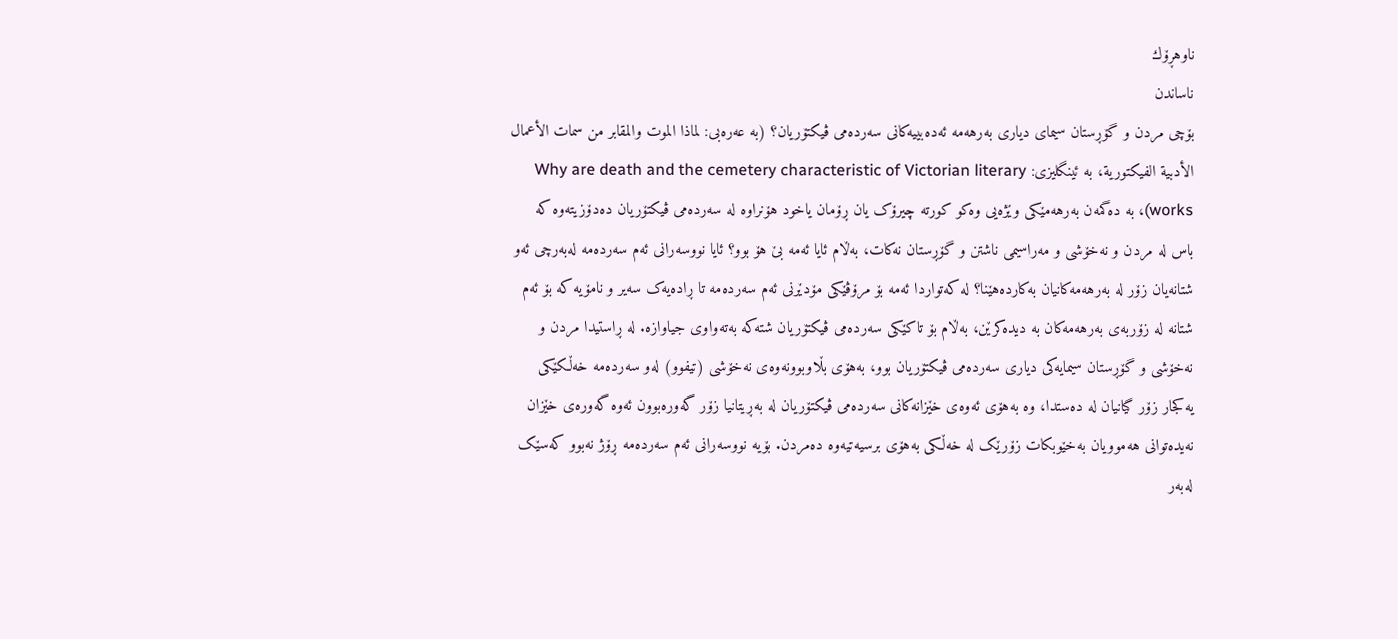ناوهڕۆك
ناساندن
بۆچی مردن و گۆڕستان سیمای دیاری بەرهەمە ئەدەبییەکانی سەردەمی ڤیکتۆریان؟ (بە عەرەبی: لماذا الموت والمقابر من سمات الأعمال الأدبية الفيكتورية، بە ئینگلیزی: Why are death and the cemetery characteristic of Victorian literary works)، بە دەگمەن بەرهەمێکی وێژەیی وەکو کورتە چیرۆک یان ڕۆمان یاخود هۆنراوە لە سەردەمی ڤیکتۆریان دەدۆزیتەوە کە باس لە مردن و نەخۆشی و مەراسیمی ناشتن و گۆڕستان نەکات، بەڵام ئایا ئەمە بێ هۆ بوو؟ ئایا نووسەرانی ئەم سەردەمە لەبەرچی ئەو شتانەیان زۆر لە بەرهەمەکانیان بەکاردەهێنا؟ لە کەتواردا ئەمە بۆ مرۆڤێکی مۆدێرنی ئەم سەردەمە تا ڕادەیەک سەیر و نامۆیە کە بۆ ئەم شتانە لە زۆربەی بەرهەمەکان بە دیدەکرێن، بەڵام بۆ تاکێکی سەردەمی ڤیکتۆریان شتەکە بەتەواوی جیاوازە. لە ڕاستیدا مردن و نەخۆشی و گۆڕستان سیمایەکی دیاری سەردەمی ڤیکتۆریان بوو، بەهۆی بڵاوبوونەوەی نەخۆشی (تیفوو) لەو سەردەمە خەڵکێکی یەکجار زۆر گیانیان لە دەستدا، وە بەهۆی ئەوەی خێزانەکانی سەردەمی ڤیکتۆریان لە بەڕیتانیا زۆر گەورەبوون ئەوە گەورەی خێزان نەیدەتوانی هەموویان بەخێوبکات زۆرێک لە خەڵکی بەهۆی برسیەتیەوە دەمردن. بۆیە نووسەرانی ئەم سەردەمە ڕۆژ نەبوو کەسێک لەبەر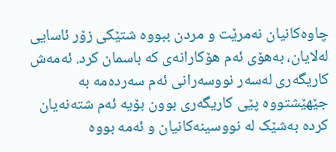چاوەکانیان نەمرێت و مردن ببووە شتێکی زۆر ئاسایی لەلایان، بەهۆی ئەم هۆکارانەی کە باسمان کرد. ئەمەش کاریگەری لەسەر نووسەرانی ئەم سەردەمە بە جێهێشتووە پێی کاریگەری بوون بۆیە ئەم شتەنەیان کردە بەشێک لە نووسینەکانیان و ئەمە بووە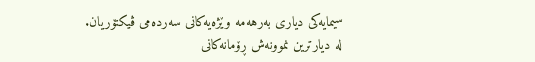سیمایەکی دیاری بەرهەمە وێژەیەکانی سەردەمی ڤیکتۆریان. لە دیارترین نموونەش ڕۆمانەکانی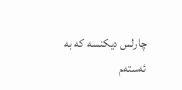چارلس دیکنسە کە بە ئەستەم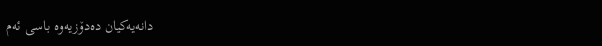دانەیەکیان دەدۆزیەوە باسی ئەم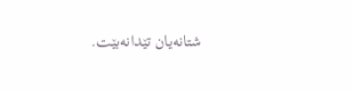شتانەیان تێدانەبێت.